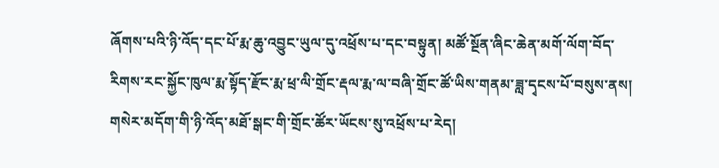ཞོགས་པའི་ཉི་འོད་དང་པོ་རྨ་ཆུ་འབྱུང་ཡུལ་དུ་འཕྲོས་པ་དང་བསྟུན། མཚོ་སྔོན་ཞིང་ཆེན་མགོ་ལོག་བོད་རིགས་རང་སྐྱོང་ཁུལ་རྨ་སྟོད་རྫོང་རྨ་ཕྲ་ལི་གྲོང་རྡལ་རྨ་ལ་བཞི་གྲོང་ཚོ་ཡིས་གནམ་ཟླ་དྭངས་པོ་བསུས་ནས། གསེར་མདོག་གི་ཉི་འོད་མཐོ་སྒང་གི་གྲོང་ཚོར་ཡོངས་སུ་འཕྲོས་པ་རེད།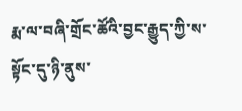རྨ་ལ་བཞི་གྲོང་ཚོའི་བྱང་རྒྱུད་ཀྱི་ས་སྟོང་དུ་ཉི་ནུས་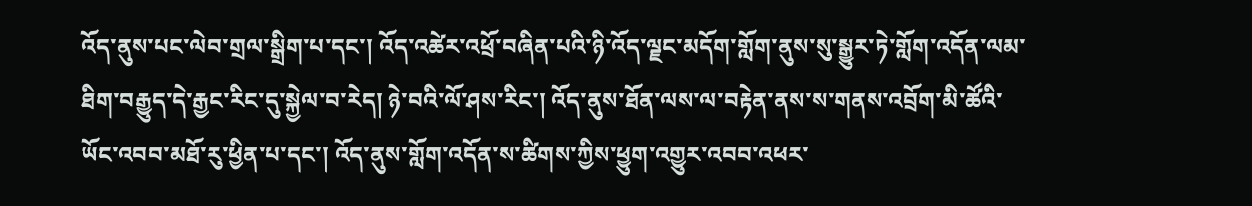འོད་ནུས་པང་ལེབ་གྲལ་སྒྲིག་པ་དང་། འོད་འཚེར་འཕྲོ་བཞིན་པའི་ཉི་འོད་ལྗང་མདོག་གློག་ནུས་སུ་སྒྱུར་ཏེ་གློག་འདོན་ལམ་ཐིག་བརྒྱུད་དེ་རྒྱང་རིང་དུ་སྐྱེལ་བ་རེད། ཉེ་བའི་ལོ་ཤས་རིང་། འོད་ནུས་ཐོན་ལས་ལ་བརྟེན་ནས་ས་གནས་འབྲོག་མི་ཚོའི་ཡོང་འབབ་མཐོ་རུ་ཕྱིན་པ་དང་། འོད་ནུས་གློག་འདོན་ས་ཚིགས་ཀྱིས་ཕྱུག་འགྱུར་འབབ་འཕར་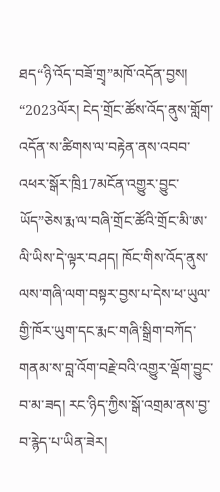ཐད“ཉི་འོད་བཟོ་གྲྭ”མཁོ་འདོན་བྱས།
“2023ལོར། ངེད་གྲོང་ཚོས་འོད་ནུས་གློག་འདོན་ས་ཚིགས་ལ་བརྟེན་ནས་འབབ་འཕར་སྒོར་ཁྲི17མངོན་འགྱུར་བྱུང་ཡོད”ཅེས་རྨ་ལ་བཞི་གྲོང་ཚོའི་གྲོང་མི་ཨ་ལི་ཡིས་དེ་ལྟར་བཤད། ཁོང་གིས་འོད་ནུས་ལས་གཞི་ལག་བསྟར་བྱས་པ་དེས་ཕ་ཡུལ་གྱི་ཁོར་ཡུག་དང་རྨང་གཞི་སྒྲིག་བཀོད་གནམ་ས་བླ་འོག་བརྗེ་བའི་འགྱུར་ལྡོག་བྱུང་བ་མ་ཟད། རང་ཉིད་ཀྱིས་སྒོ་འགྲམ་ནས་བྱ་བ་རྙེད་པ་ཡིན་ཟེར།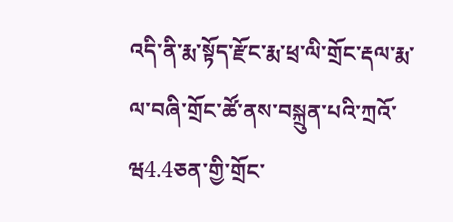འདི་ནི་རྨ་སྟོད་རྫོང་རྨ་ཕྲ་ལི་གྲོང་རྡལ་རྨ་ལ་བཞི་གྲོང་ཚོ་ནས་བསྐྲུན་པའི་ཀྲའོ་ཝ4.4ཅན་གྱི་གྲོང་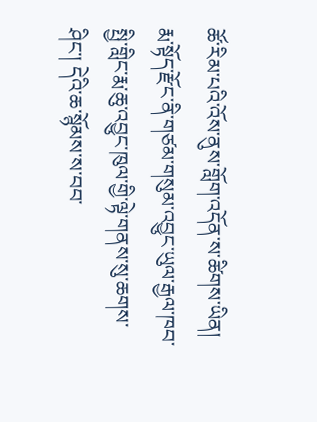ཚོ་རིམ་པའི་འོས་ནུས་གློག་འདོན་ས་ཚིགས་ཡིན།
རྨ་སྟོད་རྫོང་ནི་གཙམ་གསུམ་འབྱུང་ཡུལ་རྒྱལ་ཁབ་སྤྱི་གླིང་རྨ་ཆུ་འབྱུང་ཁུལ་གྱི་ལྟེ་གནས་སུ་ཆགས་ཤིང་། དེའི་ཆ་སྙོམས་ས་བབ་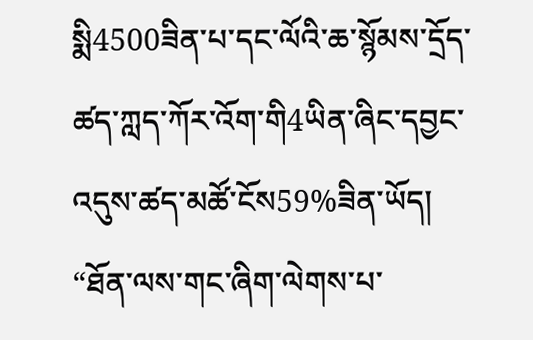སྨི4500ཟིན་པ་དང་ལོའི་ཆ་སྙོམས་དྲོད་ཚད་ཀླད་ཀོར་འོག་གི4ཡིན་ཞིང་དབྱང་འདུས་ཚད་མཚོ་ངོས59%ཟིན་ཡོད།
“ཐོན་ལས་གང་ཞིག་ལེགས་པ་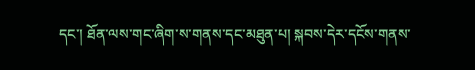དང་། ཐོན་ལས་གང་ཞིག་ས་གནས་དང་མཐུན་པ། སྐབས་དེར་དངོས་གནས་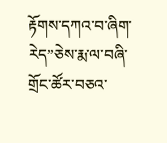རྟོགས་དཀའ་བ་ཞིག་རེད”ཅེས་རྨ་ལ་བཞི་གྲོང་ཚོར་བཅའ་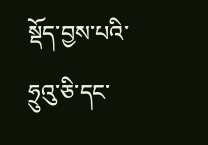སྡོད་བྱས་པའི་ཧྲུའུ་ཅི་དང་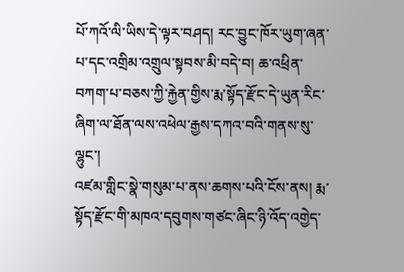པོ་ཀའོ་ལི་ཡིས་དེ་ལྟར་བཤད། རང་བྱུང་ཁོར་ཡུག་ཞན་པ་དང་འགྲིམ་འགྲུལ་སྟབས་མི་བདེ་བ། ཆ་འཕྲིན་བཀག་པ་བཅས་ཀྱི་རྐྱེན་གྱིས་རྨ་སྟོད་རྫོང་དེ་ཡུན་རིང་ཞིག་ལ་ཐོན་ལས་འཕེལ་རྒྱས་དཀའ་བའི་གནས་སུ་ལྷུང་།
འཛམ་གླིང་སྣེ་གསུམ་པ་ནས་ཆགས་པའི་ངོས་ནས། རྨ་སྟོད་རྫོང་གི་མཁའ་དབུགས་གཙང་ཞིང་ཉི་འོད་འགྱེད་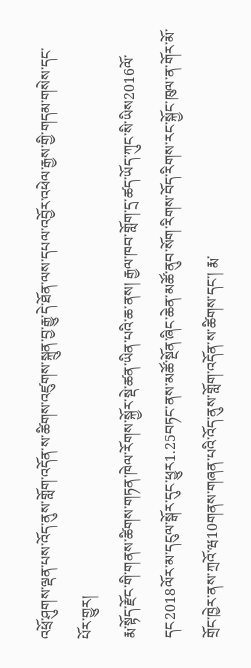འཕྲོ་ཤུགས་ལྡན་པས་འོད་ནུས་གློག་འདོན་ས་ཚིགས་འཛུགས་སྐྲུན་བྱ་རྒྱུ་དེ་ཐོན་ལས་དཔལ་འབྱོར་འཕེལ་རྒྱས་གྱི་གདམ་གསེས་དང་པོར་གྱུར།
རྨ་སྟོད་རྫོང་གི་གནས་ཚིགས་གཏན་ཁེལ་རོགས་སྐྱོར་སྡེ་ཚན་ཡིན་པའི་ཆ་ནས། རྒྱལ་ཁབ་གློག་དྲ་ཚད་ཡོད་ཀུང་སི་ཡིས2016ལོ་དང2018ལོར་མ་དངུལ་སྒོར་དུང་ཕྱུར1.25བཏང་ནས་མཚོ་སྔོན་ཞིང་ཆེན་མཚོ་ནུབ་སོག་རིགས་བོད་རིགས་རང་སྐྱོང་ཁུལ་ན་གོར་མོ་གྲོང་ཁྱེར་ནས་ཀྲའོ་ཝ10གནས་གཞན་པའི་འོད་ནུས་གློག་འདོན་ས་ཚིགས་དང་། རྨ་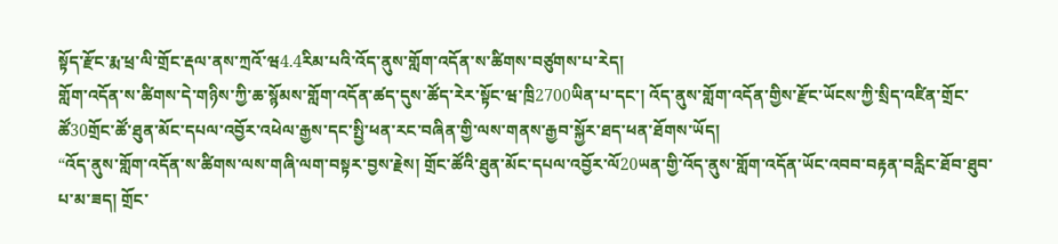སྟོད་རྫོང་རྨ་ཕྲ་ལི་གྲོང་རྡལ་ནས་ཀྲའོ་ཝ4.4རིམ་པའི་འོད་ནུས་གློག་འདོན་ས་ཚིགས་བཙུགས་པ་རེད།
གློག་འདོན་ས་ཚིགས་དེ་གཉིས་ཀྱི་ཆ་སྙོམས་གློག་འདོན་ཚད་དུས་ཚོད་རེར་སྟོང་ཝ་ཁྲི2700ཡིན་པ་དང་། འོད་ནུས་གློག་འདོན་གྱིས་རྫོང་ཡོངས་ཀྱི་སྲིད་འཛིན་གྲོང་ཚོ30གྲོང་ཚོ་ཐུན་མོང་དཔལ་འབྱོར་འཕེལ་རྒྱས་དང་སྤྱི་ཕན་རང་བཞིན་གྱི་ལས་གནས་རྒྱབ་སྐྱོར་ཐད་ཕན་ཐོགས་ཡོད།
“འོད་ནུས་གློག་འདོན་ས་ཚིགས་ལས་གཞི་ལག་བསྟར་བྱས་རྗེས། གྲོང་ཚོའི་ཐུན་མོང་དཔལ་འབྱོར་ལོ20ཡན་གྱི་འོད་ནུས་གློག་འདོན་ཡོང་འབབ་བརྟན་བརླིང་ཐོབ་ཐུབ་པ་མ་ཟད། གྲོང་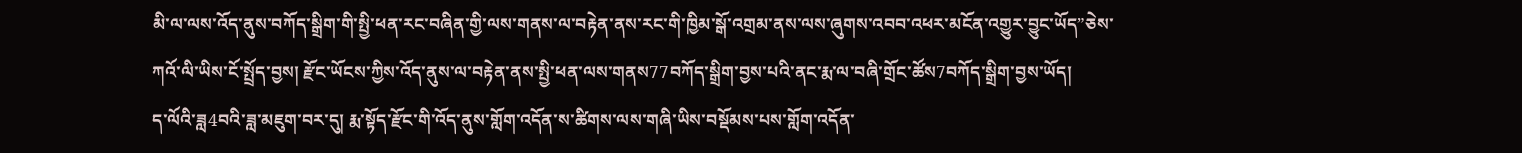མི་ལ་ལས་འོད་ནུས་བཀོད་སྒྲིག་གི་སྤྱི་ཕན་རང་བཞིན་གྱི་ལས་གནས་ལ་བརྟེན་ནས་རང་གི་ཁྱིམ་སྒོ་འགྲམ་ནས་ལས་ཞུགས་འབབ་འཕར་མངོན་འགྱུར་བྱུང་ཡོད”ཅེས་ཀའོ་ལི་ཡིས་ངོ་སྤྲོད་བྱས། རྫོང་ཡོངས་ཀྱིས་འོད་ནུས་ལ་བརྟེན་ནས་སྤྱི་ཕན་ལས་གནས77བཀོད་སྒྲིག་བྱས་པའི་ནང་རྨ་ལ་བཞི་གྲོང་ཚོས7བཀོད་སྒྲིག་བྱས་ཡོད།
ད་ལོའི་ཟླ4བའི་ཟླ་མཇུག་བར་དུ། རྨ་སྟོད་རྫོང་གི་འོད་ནུས་གློག་འདོན་ས་ཚིགས་ལས་གཞི་ཡིས་བསྡོམས་པས་གློག་འདོན་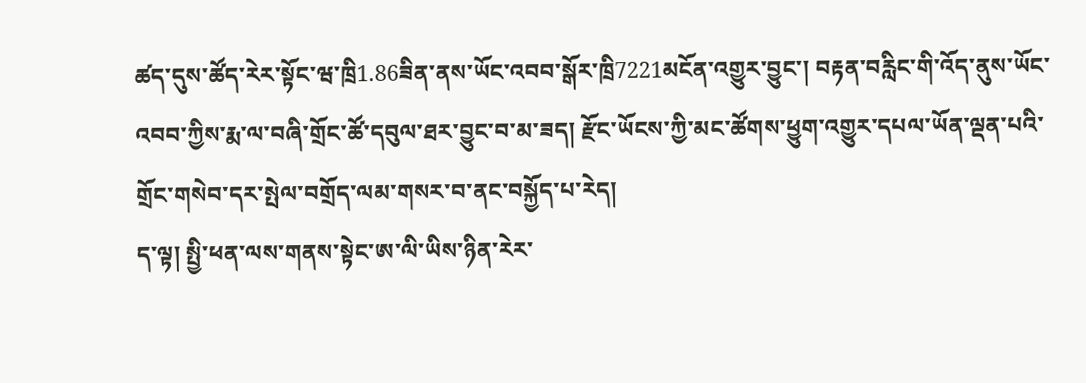ཚད་དུས་ཚོད་རེར་སྟོང་ཝ་ཁྲི1.86ཟིན་ནས་ཡོང་འབབ་སྒོར་ཁྲི7221མངོན་འགྱུར་བྱུང་། བརྟན་བརླིང་གི་འོད་ནུས་ཡོང་འབབ་ཀྱིས་རྨ་ལ་བཞི་གྲོང་ཚོ་དབུལ་ཐར་བྱུང་བ་མ་ཟད། རྫོང་ཡོངས་ཀྱི་མང་ཚོགས་ཕྱུག་འགྱུར་དཔལ་ཡོན་ལྡན་པའི་གྲོང་གསེབ་དར་སྤེལ་བགྲོད་ལམ་གསར་བ་ནང་བསྐྱོད་པ་རེད།
ད་ལྟ། སྤྱི་ཕན་ལས་གནས་སྟེང་ཨ་ལི་ཡིས་ཉིན་རེར་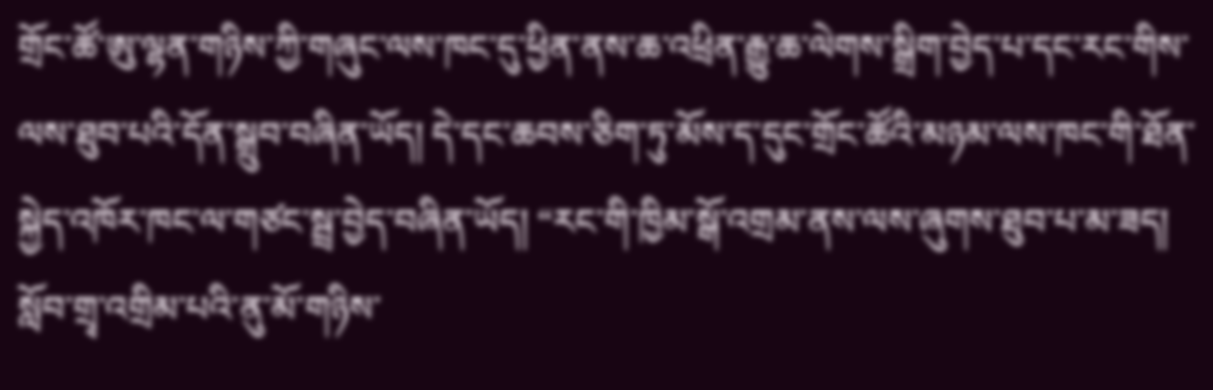གྲོང་ཚོ་ཨུ་ལྷན་གཉིས་ཀྱི་གཞུང་ལས་ཁང་དུ་ཕྱིན་ནས་ཆ་འཕྲིན་རྒྱུ་ཆ་ལེགས་སྒྲིག་བྱེད་པ་དང་རང་གིས་ལས་ཐུབ་པའི་དོན་སྒྲུབ་བཞིན་ཡོད། དེ་དང་ཆབས་ཅིག་ཏུ་མོས་ད་དུང་གྲོང་ཚོའི་མཉམ་ལས་ཁང་གི་ཐོན་སྐྱེད་འཁོར་ཁང་ལ་གཙང་སྦྲ་བྱེད་བཞིན་ཡོད། “རང་གི་ཁྱིམ་སྒོ་འགྲམ་ནས་ལས་ཞུགས་ཐུབ་པ་མ་ཟད། སློབ་གྲྭ་འགྲིམ་པའི་ནུ་མོ་གཉིས་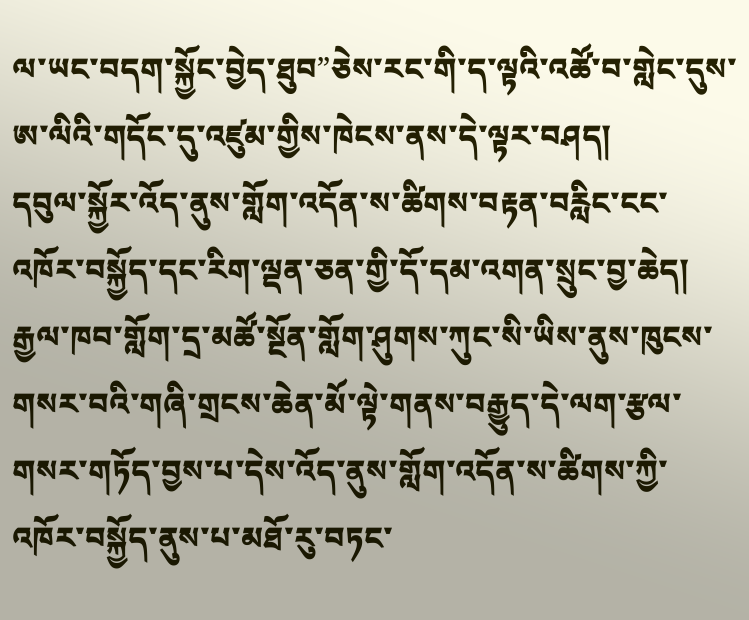ལ་ཡང་བདག་སྐྱོང་བྱེད་ཐུབ”ཅེས་རང་གི་ད་ལྟའི་འཚོ་བ་གླེང་དུས་ཨ་ལིའི་གདོང་དུ་འཛུམ་གྱིས་ཁེངས་ནས་དེ་ལྟར་བཤད།
དབུལ་སྐྱོར་འོད་ནུས་གློག་འདོན་ས་ཚིགས་བརྟན་བརླིང་ངང་འཁོར་བསྐྱོད་དང་རིག་ལྡན་ཅན་གྱི་དོ་དམ་འགན་སྲུང་བྱ་ཆེད། རྒྱལ་ཁབ་གློག་དྲ་མཚོ་སྔོན་གློག་ཤུགས་ཀུང་སི་ཡིས་ནུས་ཁུངས་གསར་བའི་གཞི་གྲངས་ཆེན་མོ་ལྟེ་གནས་བརྒྱུད་དེ་ལག་རྩལ་གསར་གཏོད་བྱས་པ་དེས་འོད་ནུས་གློག་འདོན་ས་ཚིགས་ཀྱི་འཁོར་བསྐྱོད་ནུས་པ་མཐོ་རུ་བཏང་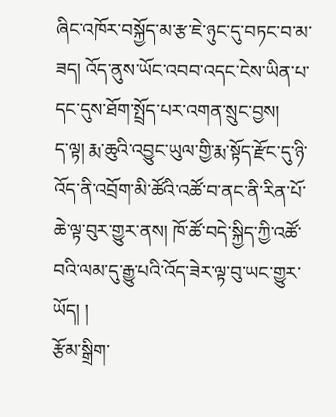ཞིང་འཁོར་བསྐྱོད་མ་རྩ་ཇེ་ཉུང་དུ་བཏང་བ་མ་ཟད། འོད་ནུས་ཡོང་འབབ་འདང་ངེས་ཡིན་པ་དང་དུས་ཐོག་སྤྲོད་པར་འགན་སྲུང་བྱས།
ད་ལྟ། རྨ་ཆུའི་འབྱུང་ཡུལ་གྱི་རྨ་སྟོད་རྫོང་དུ་ཉི་འོད་ནི་འབྲོག་མི་ཚོའི་འཚོ་བ་ནང་ནི་རིན་པོ་ཆེ་ལྟ་བུར་གྱུར་ནས། ཁོ་ཚོ་བདེ་སྐྱིད་ཀྱི་འཚོ་བའི་ལམ་དུ་རྒྱུ་པའི་འོད་ཟེར་ལྟ་བུ་ཡང་གྱུར་ཡོད། །
རྩོམ་སྒྲིག་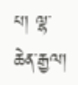པ། ལྷ་ཆེན་རྒྱལ།